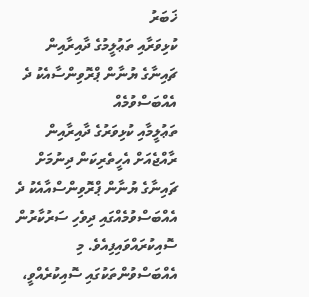ޚަބަރު
ކުޅިވަރާއި ތަޢުލީމުގެ ދާއިރާއިން ޗައިނާގެ ޔުނާން ޕްރޮވިންސާއެކު ދެ އެއްބަސްވުމެއް
ތަޢުލީމާއި ކުޅިވަރުގެ ދާއިރާއިން ރާއްޖެއަށް އެހީތެރިކަން ދިނުމަށް ޗައިނާގެ ޔުނާން ޕްރޮވިންސްއާއެކު ދެ އެއްބަސްވުމެއްގައި ދިވެހި ސަރުކާރުން ސޮއިކުރައްވައިފިއެވެ. މި އެއްބަސްވުންތަކުގައި ސޮއިކުރެއްވީ،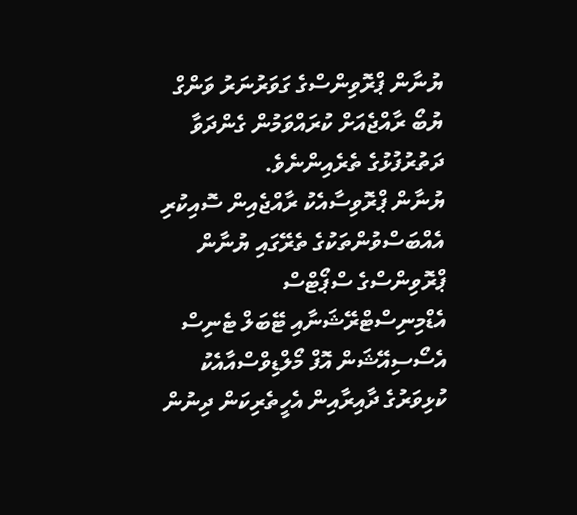ޔުނާން ޕްރޮވިންސްގެ ގަވަރުނަރު ވަންގް ޔުބޯ ރާއްޖެއަށް ކުރައްވަމުން ގެންދަވާ ދަތުރުފުޅުގެ ތެރެއިންނެވެ.
ޔުނާން ޕްރޮވިސާއެކު ރާއްޖެއިން ސޮއިކުރި އެއްބަސްވުންތަކުގެ ތެރޭގައި ޔުނާން ޕްރޮވިންސްގެ ސްޕޯޓްސް އެޑްމިނިސްޓްރޭޝަނާއި ޓޭބަލް ޓެނިސް އެސޯސިއޭޝަން އޮފް މޯލްޑިވްސްއާއެކު ކުޅިވަރުގެ ދާއިރާއިން އެހީތެރިކަން ދިނުން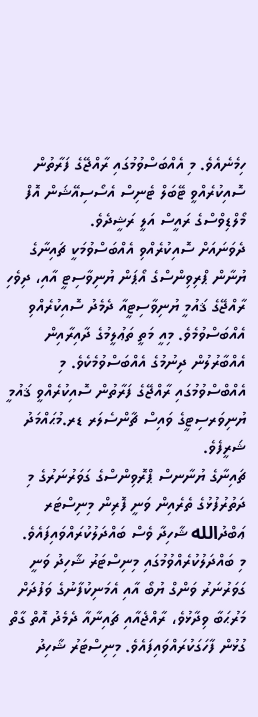ހިމެނެއެވެ. މި އެއްބަސްވުމުގައި ރާއްޖޭގެ ފަރާތުން ސޮއިކުރެއްވީ ޓޭބަލް ޓެނިސް އެސޯސިއޭޝަން އޮފް މޯލްޑިވްސްގެ ރައީސް އަލީ ރަޝީދެވެ.
ދެވަނައަށް ސޮއިކުރެއްވި އެއްބަސްވުމަކީ ޗައިނާގެ ޔުނާން ޕްރިވިންސްގެ އޯޕަން ޔުނިވާސިޓީ އާއި، ދިވެހި ރާއްޖޭގެ ޤައުމީ ޔުނިވާސިޓީއާ ދެމެދު ސޮއިކުރެއްވި އެއްބަސްވުމެވެ. މިއީ މަތީ ތަޢުލީމުގެ ދާއިރާއިން އެއްބާރުލުން ދިނުމުގެ އެއްބަސްވުމެކެވެ. މި އެއްބްސްވުމުގައި ރާއްޖޭގެ ފަރާތުން ސޮއިކުރެއްވީ ޤައުމީ ޔުނިވަރސިޓީގެ ވައިސް ޗާންސެލަރ ޑރ.މުޙައްމަދު ޝަރީފެވެ.
ޗައިނާގެ ޔުނާނސް ޕްރޮވިންސްގެ ގަވަރުނަރުގެ މި ދަތުރުފުޅުގެ ތެރެއިން ވަނީ ފޮރިން މިނިސްޓަރ ޢަބްދުالله ޝާހިދާ ވެސް ބައްދަލުކުރައްވައިފައެވެ.
މި ބައްދަލުކުރެއްވުމުގައި މިނިސްޓަރު ޝާހިދު ވަނީ ގަވަރުނަރު ވަންގް ޔުބޯ އާއި އެމަނިކުފާނުގެ ވަފުދަށް މަރުޙަބާ ވިދާޅުވެ، ރާއްޖެއާއި ޗައިނާއާ ދެމެދު އޮތް ގާތް ގުޅުން ފާހަގަކުރައްވައިފައެވެ. މިނިސްޓަރު ޝާހިދު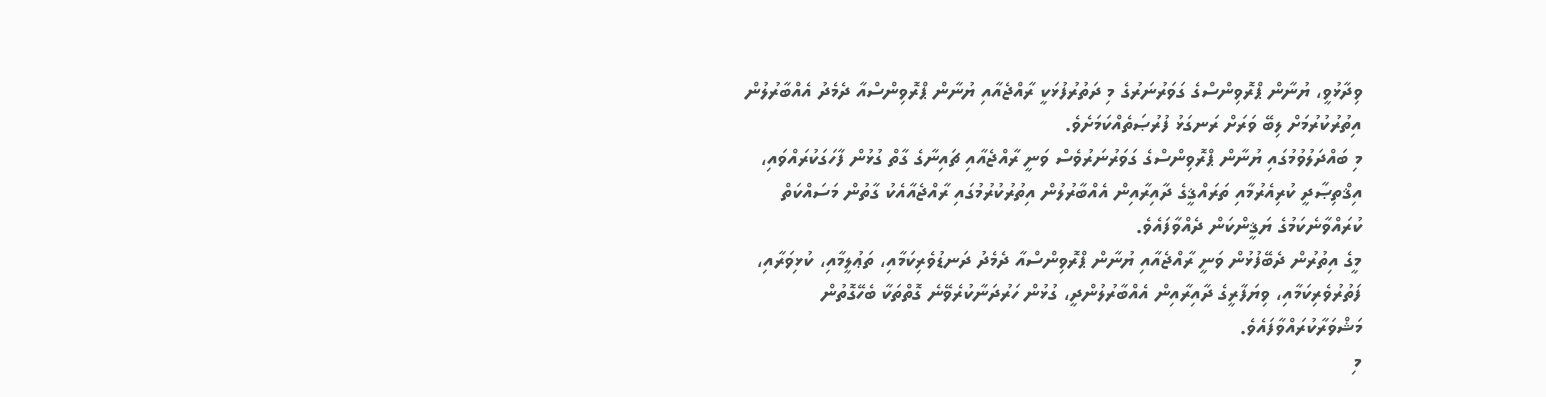ވިދާޅުވީ، ޔުނާން ޕްރޮވިންސްގެ ގަވަރުނަރުގެ މި ދަތުރުފުޅަކީ ރާއްޖެއާއި ޔުނާން ޕްރޮވިންސްއާ ދެމެދު އެއްބާރުލުން އިތުރުކުރުމަށް ލިބޭ ވަރަށް ރަނގަޅު ފުރުޞަތެއްކަމަށެވެ.
މި ބައްދަލުވުމުގައި ޔުނާން ޕްރޮވިންސްގެ ގަވަރުނަރުވެސް ވަނީ ރާއްޖެއާއި ޗައިނާގެ ގާތް ގުޅުން ފާހަގަކުރައްވައި، އިޤްތިޞާދީ ކުރިއެރުމާއި ތަރައްޤީގެ ދާއިރާއިން އެއްބާރުލުން އިތުރުކުރުމުގައި ރާއްޖެއާއެކު ގާތުން މަސައްކަތް ކުރައްވާނެކަމުގެ ޔަޤީންކަން ދެއްވާފައެވެ.
މީގެ އިތުރުން ދެބޭފުޅުން ވަނީ ރާއްޖެއާއި ޔުނާން ޕްރޮވިންސްއާ ދެމެދު ދަނޑުވެރިކަމާއި، ތަޢުލީމާއި، ކުޅިވަރާއި، ފަތުރުވެރިކަމާއި، ވިޔަފާރީގެ ދާއިރާއިން އެއްބާރުލުންދީ، ގުޅުން ހަރުދަނާކުރެވޭނެ ގޮތްތަކާ ބެހޭގޮތުން މަޝްވަރާކުރައްވާފައެވެ.
މި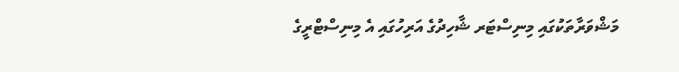މަޝްވަރާތަކުގައި މިނިސްޓަރ ޝާހިދުގެ އަރިހުގައި އެ މިނިސްޓްރީގެ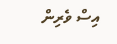އިސް ވެރިން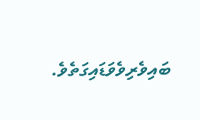ބައިވެރިވެވަޑައިގަތެވެ.